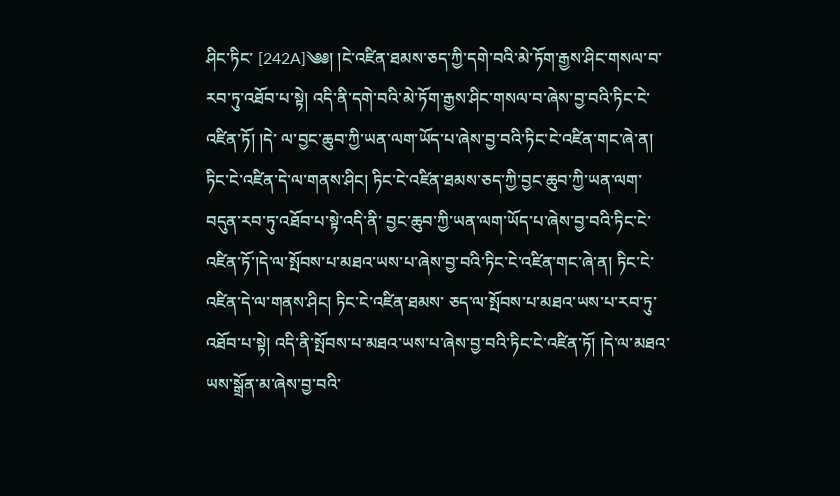ཤིང་ཏིང་ [242A]༄༅། །ངེ་འཛིན་ཐམས་ཅད་ཀྱི་དགེ་བའི་མེ་ཏོག་རྒྱས་ཤིང་གསལ་བ་རབ་ཏུ་འཐོབ་པ་སྟེ། འདི་ནི་དགེ་བའི་མེ་ཏོག་རྒྱས་ཤིང་གསལ་བ་ཞེས་བྱ་བའི་ཏིང་ངེ་འཛིན་ཏོ། །དེ་ ལ་བྱང་ཆུབ་ཀྱི་ཡན་ལག་ཡོད་པ་ཞེས་བྱ་བའི་ཏིང་ངེ་འཛིན་གང་ཞེ་ན། ཏིང་ངེ་འཛིན་དེ་ལ་གནས་ཤིང། ཏིང་ངེ་འཛིན་ཐམས་ཅད་ཀྱི་བྱང་ཆུབ་ཀྱི་ཡན་ལག་བདུན་རབ་ཏུ་འཐོབ་པ་སྟེ་འདི་ནི་ བྱང་ཆུབ་ཀྱི་ཡན་ལག་ཡོད་པ་ཞེས་བྱ་བའི་ཏིང་ངེ་འཛིན་ཏོ་།དེ་ལ་སྤོབས་པ་མཐའ་ཡས་པ་ཞེས་བྱ་བའི་ཏིང་ངེ་འཛིན་གང་ཞེ་ན། ཏིང་ངེ་འཛིན་དེ་ལ་གནས་ཤིང། ཏིང་ངེ་འཛིན་ཐམས་ ཅད་ལ་སྤོབས་པ་མཐའ་ཡས་པ་རབ་ཏུ་འཐོབ་པ་སྟེ། འདི་ནི་སྤོབས་པ་མཐའ་ཡས་པ་ཞེས་བྱ་བའི་ཏིང་ངེ་འཛིན་ཏོ། །དེ་ལ་མཐའ་ཡས་སྒྲོན་མ་ཞེས་བྱ་བའི་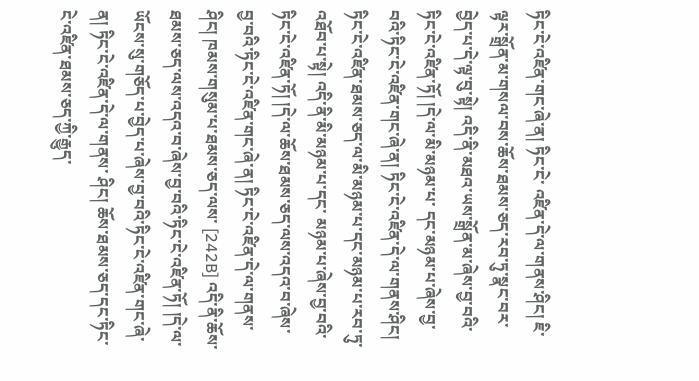ཏིང་ངེ་འཛིན་གང་ཞེ་ན། ཏིང་ངེ་ འཛིན་དེ་ལ་གནས་ཤིང། ཇི་ལྟར་སྒྲོན་མ་གསལ་བས་ཆོས་ཐམས་ཅད་རབ་ཏུ་སྣང་བར་བྱེད་པ་དེ་ལྟ་བུ་སྟེ། འདི་ནི་མཐའ་ཡས་སྒྲོན་མ་ཞེས་བྱ་བའི་ཏིང་ངེ་འཛིན་ཏོ། །དེ་ལ་མི་མཉམ་པ་ དང་མཉམ་པ་ཞེས་བྱ་བའི་ཏིང་ངེ་འཛིན་གང་ཞེ་ན། ཏིང་ངེ་འཛིན་དེ་ལ་གནས་ཤིང། ཏིང་ངེ་འཛིན་ཐམས་ཅད་ལ་མི་མཉམ་པ་དང་མཉམ་པ་རབ་ཏུ་འཐོབ་པ་སྟེ། འདི་ནི་མི་མཉམ་པ་དང་ མཉམ་པ་ཞེས་བྱ་བའི་ཏིང་ངེ་འཛིན་ཏོ། །དེ་ལ་ཆོས་ཐམས་ཅད་ལས་འདའ་བ་ཞེས་བྱ་བའི་ཏིང་ངེ་འཛིན་གང་ཞེ་ན། ཏིང་ངེ་འཛིན་དེ་ལ་གནས་ཤིང། ཁམས་གསུམ་པ་ཐམས་ཅད་ལས་ [242B] འདི་ནི་ཆོས་ཐམས་ཅད་ལས་འདའ་བ་ཞེས་བྱ་བའི་ཏིང་ངེ་འཛིན་ཏོ། །དེ་ལ་ཡོངས་སུ་གཅོད་པ་བྱེད་པ་ཞེས་བྱ་བའི་ཏིང་ངེ་འཛིན་གང་ཞེ་ན། ཏིང་ངེ་འཛིན་དེ་ལ་གནས་ ཤིང། ཆོས་ཐམས་ཅད་དང་ཏིང་ངེ་འཛིན་ཐམས་ཅད་ཀྱི་རྒྱུད་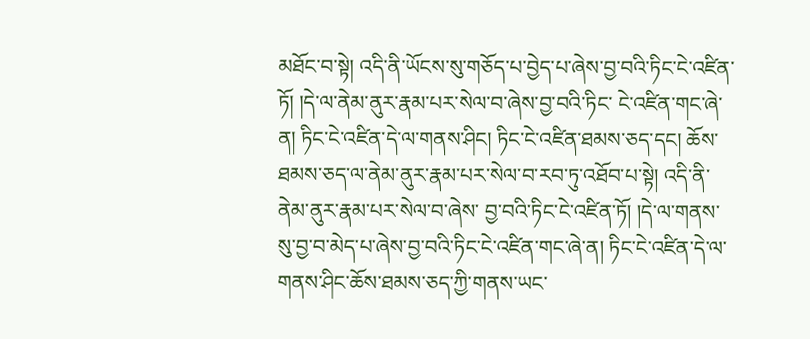མཐོང་བ་སྟེ། འདི་ནི་ཡོངས་སུ་གཅོད་པ་བྱེད་པ་ཞེས་བྱ་བའི་ཏིང་ངེ་འཛིན་ཏོ། །དེ་ལ་ནེམ་ནུར་རྣམ་པར་སེལ་བ་ཞེས་བྱ་བའི་ཏིང་ ངེ་འཛིན་གང་ཞེ་ན། ཏིང་ངེ་འཛིན་དེ་ལ་གནས་ཤིང། ཏིང་ངེ་འཛིན་ཐམས་ཅད་དང། ཆོས་ཐམས་ཅད་ལ་ནེམ་ནུར་རྣམ་པར་སེལ་བ་རབ་ཏུ་འཐོབ་པ་སྟེ། འདི་ནི་ནེམ་ནུར་རྣམ་པར་སེལ་བ་ཞེས་ བྱ་བའི་ཏིང་ངེ་འཛིན་ཏོ། །དེ་ལ་གནས་སུ་བྱ་བ་མེད་པ་ཞེས་བྱ་བའི་ཏིང་ངེ་འཛིན་གང་ཞེ་ན། ཏིང་ངེ་འཛིན་དེ་ལ་གནས་ཤིང་ཆོས་ཐམས་ཅད་ཀྱི་གནས་ཡང་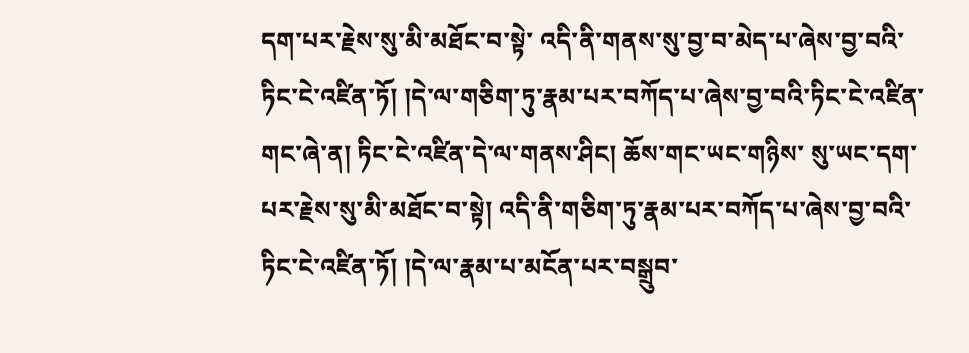དག་པར་རྗེས་སུ་མི་མཐོང་བ་སྟེ་ འདི་ནི་གནས་སུ་བྱ་བ་མེད་པ་ཞེས་བྱ་བའི་ཏིང་ངེ་འཛིན་ཏོ། །དེ་ལ་གཅིག་ཏུ་རྣམ་པར་བཀོད་པ་ཞེས་བྱ་བའི་ཏིང་ངེ་འཛིན་གང་ཞེ་ན། ཏིང་ངེ་འཛིན་དེ་ལ་གནས་ཤིང། ཆོས་གང་ཡང་གཉིས་ སུ་ཡང་དག་པར་རྗེས་སུ་མི་མཐོང་བ་སྟེ། འདི་ནི་གཅིག་ཏུ་རྣམ་པར་བཀོད་པ་ཞེས་བྱ་བའི་ཏིང་ངེ་འཛིན་ཏོ། །དེ་ལ་རྣམ་པ་མངོན་པར་བསྒྲུབ་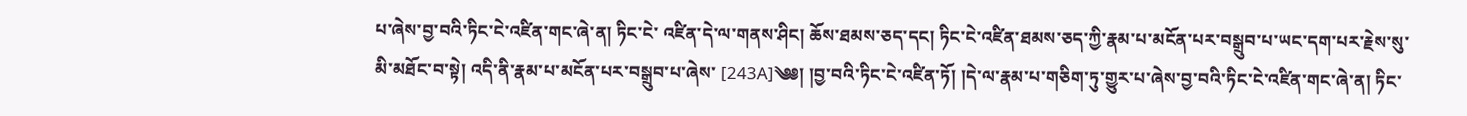པ་ཞེས་བྱ་བའི་ཏིང་ངེ་འཛིན་གང་ཞེ་ན། ཏིང་ངེ་ འཛིན་དེ་ལ་གནས་ཤིང། ཆོས་ཐམས་ཅད་དང། ཏིང་ངེ་འཛིན་ཐམས་ཅད་ཀྱི་རྣམ་པ་མངོན་པར་བསྒྲུབ་པ་ཡང་དག་པར་རྗེས་སུ་མི་མཐོང་བ་སྟེ། འདི་ནི་རྣམ་པ་མངོན་པར་བསྒྲུབ་པ་ཞེས་ [243A]༄༅། །བྱ་བའི་ཏིང་ངེ་འཛིན་ཏོ། །དེ་ལ་རྣམ་པ་གཅིག་ཏུ་གྱུར་པ་ཞེས་བྱ་བའི་ཏིང་ངེ་འཛིན་གང་ཞེ་ན། ཏིང་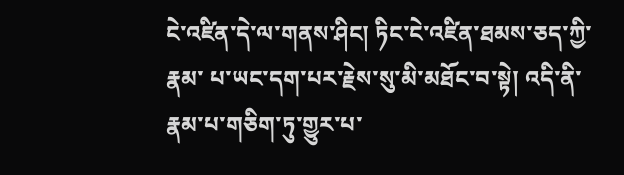ངེ་འཛིན་དེ་ལ་གནས་ཤིང། ཏིང་ངེ་འཛིན་ཐམས་ཅད་ཀྱི་རྣམ་ པ་ཡང་དག་པར་རྗེས་སུ་མི་མཐོང་བ་སྟེ། འདི་ནི་རྣམ་པ་གཅིག་ཏུ་གྱུར་པ་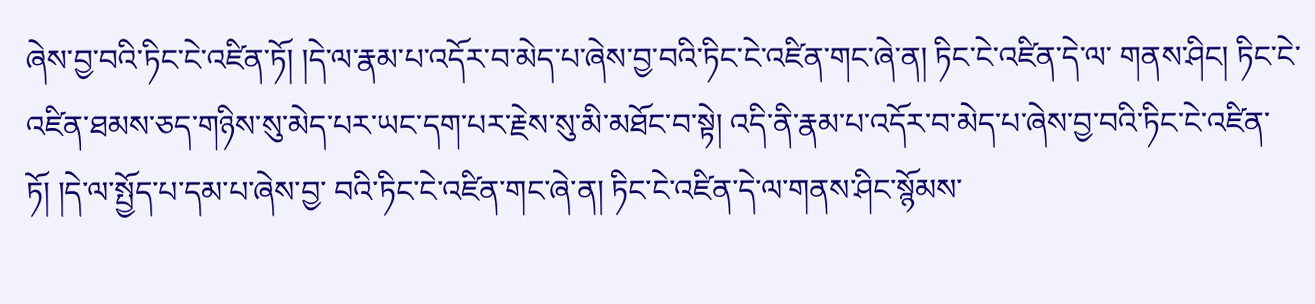ཞེས་བྱ་བའི་ཏིང་ངེ་འཛིན་ཏོ། །དེ་ལ་རྣམ་པ་འདོར་བ་མེད་པ་ཞེས་བྱ་བའི་ཏིང་ངེ་འཛིན་གང་ཞེ་ན། ཏིང་ངེ་འཛིན་དེ་ལ་ གནས་ཤིང། ཏིང་ངེ་འཛིན་ཐམས་ཅད་གཉིས་སུ་མེད་པར་ཡང་དག་པར་རྗེས་སུ་མི་མཐོང་བ་སྟེ། འདི་ནི་རྣམ་པ་འདོར་བ་མེད་པ་ཞེས་བྱ་བའི་ཏིང་ངེ་འཛིན་ཏོ། །དེ་ལ་སྤྱོད་པ་དམ་པ་ཞེས་བྱ་ བའི་ཏིང་ངེ་འཛིན་གང་ཞེ་ན། ཏིང་ངེ་འཛིན་དེ་ལ་གནས་ཤིང་སྙོམས་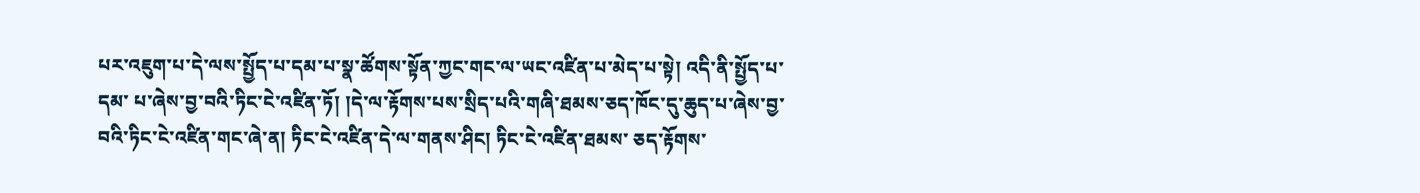པར་འཇུག་པ་དེ་ལས་སྤྱོད་པ་དམ་པ་སྣ་ཚོགས་སྟོན་ཀྱང་གང་ལ་ཡང་འཛིན་པ་མེད་པ་སྟེ། འདི་ནི་སྤྱོད་པ་དམ་ པ་ཞེས་བྱ་བའི་ཏིང་ངེ་འཛིན་ཏོ། །དེ་ལ་རྟོགས་པས་སྲིད་པའི་གཞི་ཐམས་ཅད་ཁོང་དུ་ཆུད་པ་ཞེས་བྱ་བའི་ཏིང་ངེ་འཛིན་གང་ཞེ་ན། ཏིང་ངེ་འཛིན་དེ་ལ་གནས་ཤིང། ཏིང་ངེ་འཛིན་ཐམས་ ཅད་རྟོགས་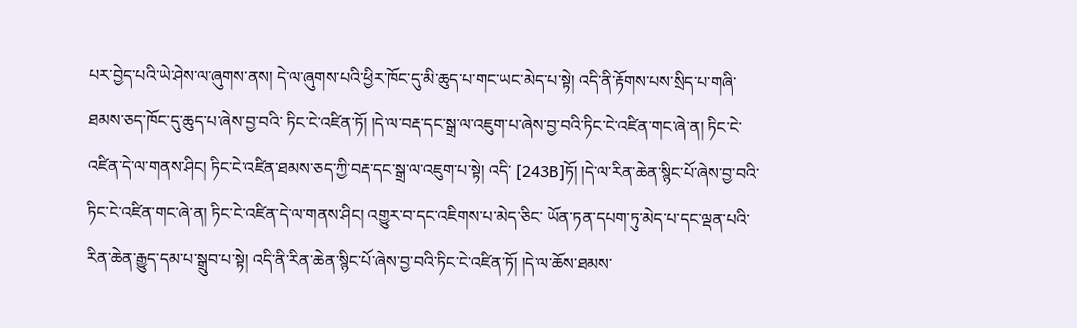པར་བྱེད་པའི་ཡེ་ཤེས་ལ་ཞུགས་ནས། དེ་ལ་ཞུགས་པའི་ཕྱིར་ཁོང་དུ་མི་ཆུད་པ་གང་ཡང་མེད་པ་སྟེ། འདི་ནི་རྟོགས་པས་སྲིད་པ་གཞི་ཐམས་ཅད་ཁོང་དུ་ཆུད་པ་ཞེས་བྱ་བའི་ ཏིང་ངེ་འཛིན་ཏོ། །དེ་ལ་བརྡ་དང་སྒྲ་ལ་འཇུག་པ་ཞེས་བྱ་བའི་ཏིང་ངེ་འཛིན་གང་ཞེ་ན། ཏིང་ངེ་འཛིན་དེ་ལ་གནས་ཤིང། ཏིང་ངེ་འཛིན་ཐམས་ཅད་ཀྱི་བརྡ་དང་སྒྲ་ལ་འཇུག་པ་སྟེ། འདི་ [243B]ཏོ། །དེ་ལ་རིན་ཆེན་སྙིང་པོ་ཞེས་བྱ་བའི་ཏིང་ངེ་འཛིན་གང་ཞེ་ན། ཏིང་ངེ་འཛིན་དེ་ལ་གནས་ཤིང། འགྱུར་བ་དང་འཇིགས་པ་མེད་ཅིང་ ཡོན་ཏན་དཔག་ཏུ་མེད་པ་དང་ལྡན་པའི་རིན་ཆེན་རྒྱུད་དམ་པ་སྒྲུབ་པ་སྟེ། འདི་ནི་རིན་ཆེན་སྙིང་པོ་ཞེས་བྱ་བའི་ཏིང་ངེ་འཛིན་ཏོ། །དེ་ལ་ཆོས་ཐམས་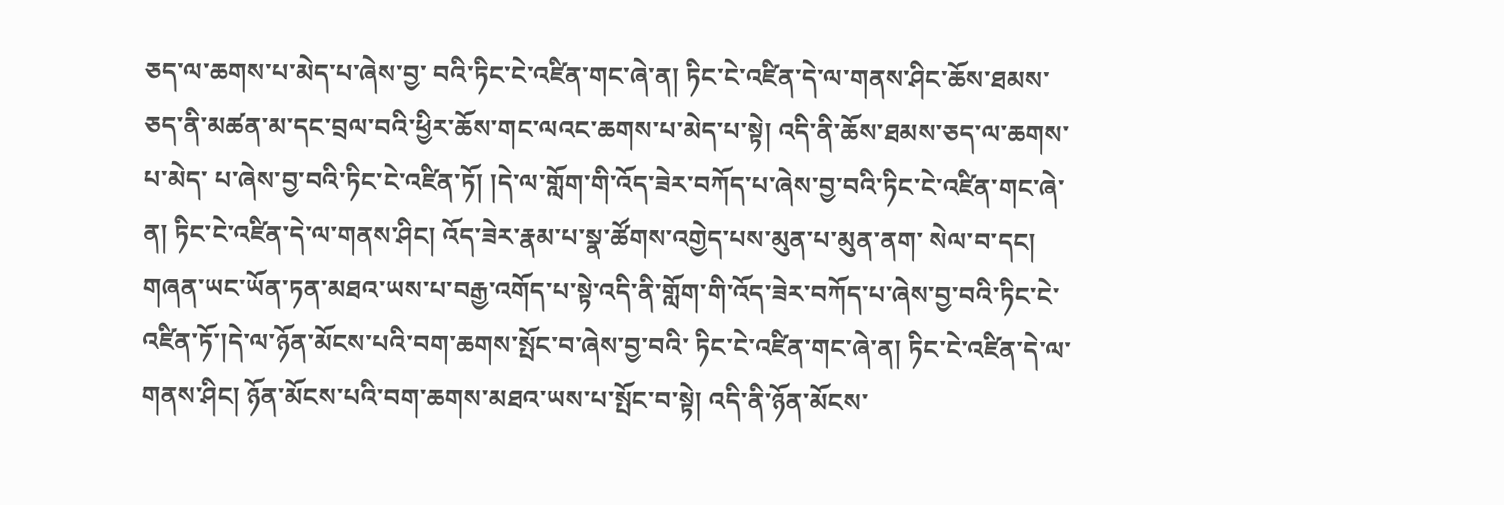ཅད་ལ་ཆགས་པ་མེད་པ་ཞེས་བྱ་ བའི་ཏིང་ངེ་འཛིན་གང་ཞེ་ན། ཏིང་ངེ་འཛིན་དེ་ལ་གནས་ཤིང་ཆོས་ཐམས་ཅད་ནི་མཚན་མ་དང་བྲལ་བའི་ཕྱིར་ཆོས་གང་ལའང་ཆགས་པ་མེད་པ་སྟེ། འདི་ནི་ཆོས་ཐམས་ཅད་ལ་ཆགས་པ་མེད་ པ་ཞེས་བྱ་བའི་ཏིང་ངེ་འཛིན་ཏོ། །དེ་ལ་གློག་གི་འོད་ཟེར་བཀོད་པ་ཞེས་བྱ་བའི་ཏིང་ངེ་འཛིན་གང་ཞེ་ན། ཏིང་ངེ་འཛིན་དེ་ལ་གནས་ཤིང། འོད་ཟེར་རྣམ་པ་སྣ་ཚོགས་འགྱེད་པས་མུན་པ་མུན་ནག་ སེལ་བ་དང། གཞན་ཡང་ཡོན་ཏན་མཐའ་ཡས་པ་བརྒྱ་འགོད་པ་སྟེ་འདི་ནི་གློག་གི་འོད་ཟེར་བཀོད་པ་ཞེས་བྱ་བའི་ཏིང་ངེ་འཛིན་ཏོ་།དེ་ལ་ཉོན་མོངས་པའི་བག་ཆགས་སྤོང་བ་ཞེས་བྱ་བའི་ ཏིང་ངེ་འཛིན་གང་ཞེ་ན། ཏིང་ངེ་འཛིན་དེ་ལ་གནས་ཤིང། ཉོན་མོངས་པའི་བག་ཆགས་མཐའ་ཡས་པ་སྤོང་བ་སྟེ། འདི་ནི་ཉོན་མོངས་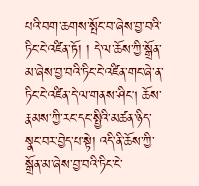པའི་བག་ཆགས་སྤོང་བ་ཞེས་བྱ་བའི་ཏིང་ངེ་འཛིན་ཏོ། ། དེ་ལ་ཆོས་ཀྱི་སྒྲོན་མ་ཞེས་བྱ་བའི་ཏིང་ངེ་འཛིན་གང་ཞེ་ན་ཏིང་ངེ་འཛིན་དེ་ལ་གནས་ཤིང། ཆོས་རྣམས་ཀྱི་རང་དང་སྤྱིའི་མཚན་ཉིད་སྣང་བར་བྱེད་པ་སྟེ། འདི་ནི་ཆོས་ཀྱི་སྒྲོན་མ་ཞེས་བྱ་བའི་ཏིང་ངེ་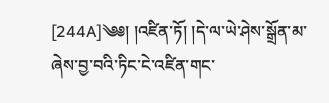[244A]༄༅། །འཛིན་ཏོ། །དེ་ལ་ཡེ་ཤེས་སྒྲོན་མ་ཞེས་བྱ་བའི་ཏིང་ངེ་འཛིན་གང་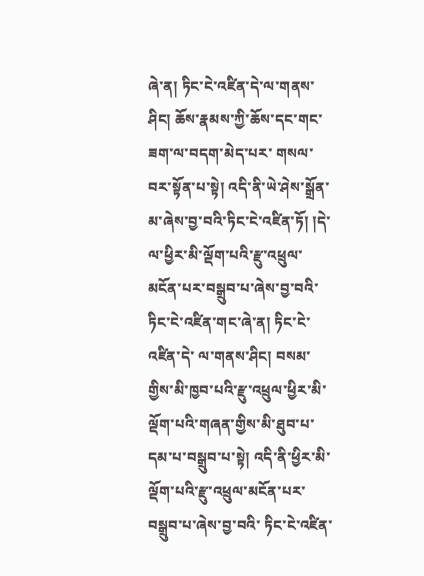ཞེ་ན། ཏིང་ངེ་འཛིན་དེ་ལ་གནས་ཤིང། ཆོས་རྣམས་ཀྱི་ཆོས་དང་གང་ཟག་ལ་བདག་མེད་པར་ གསལ་བར་སྟོན་པ་སྟེ། འདི་ནི་ཡེ་ཤེས་སྒྲོན་མ་ཞེས་བྱ་བའི་ཏིང་ངེ་འཛིན་ཏོ། །དེ་ལ་ཕྱིར་མི་ལྡོག་པའི་རྫུ་འཕྲུལ་མངོན་པར་བསྒྲུབ་པ་ཞེས་བྱ་བའི་ཏིང་ངེ་འཛིན་གང་ཞེ་ན། ཏིང་ངེ་འཛིན་དེ་ ལ་གནས་ཤིང། བསམ་གྱིས་མི་ཁྱབ་པའི་རྫུ་འཕྲུལ་ཕྱིར་མི་ལྡོག་པའི་གཞན་གྱིས་མི་ཐུབ་པ་དམ་པ་བསྒྲུབ་པ་སྟེ། འདི་ནི་ཕྱིར་མི་ལྡོག་པའི་རྫུ་འཕྲུལ་མངོན་པར་བསྒྲུབ་པ་ཞེས་བྱ་བའི་ ཏིང་ངེ་འཛིན་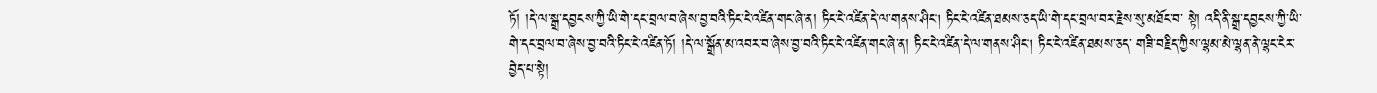ཏོ། །དེ་ལ་སྒྲ་དབྱངས་ཀྱི་ཡི་གེ་དང་བྲལ་བ་ཞེས་བྱ་བའི་ཏིང་ངེ་འཛིན་གང་ཞེ་ན། ཏིང་ངེ་འཛིན་དེ་ལ་གནས་ཤིང། ཏིང་ངེ་འཛིན་ཐམས་ཅད་ཡི་གེ་དང་བྲལ་བར་རྗེས་སུ་མཐོང་བ་ སྟེ། འདི་ནི་སྒྲ་དབྱངས་ཀྱི་ཡི་གེ་དང་བྲལ་བ་ཞེས་བྱ་བའི་ཏིང་ངེ་འཛིན་ཏོ། །དེ་ལ་སྒྲོན་མ་འབར་བ་ཞེས་བྱ་བའི་ཏིང་ངེ་འཛིན་གང་ཞེ་ན། ཏིང་ངེ་འཛིན་དེ་ལ་གནས་ཤིང། ཏིང་ངེ་འཛིན་ཐམས་ཅད་ གཟི་བརྗིད་ཀྱིས་ལྷམ་མེ་ལྷན་ནེ་ལྷང་ངེར་བྱེད་པ་སྟེ།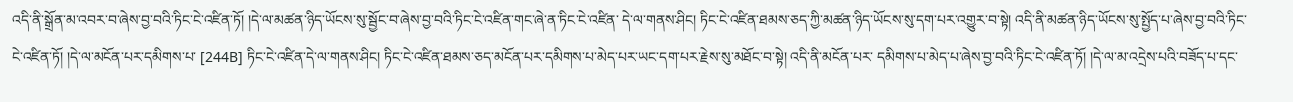འདི་ནི་སྒྲོན་མ་འབར་བ་ཞེས་བྱ་བའི་ཏིང་ངེ་འཛིན་ཏོ། །དེ་ལ་མཚན་ཉིད་ཡོངས་སུ་སྦྱོང་བ་ཞེས་བྱ་བའི་ཏིང་ངེ་འཛིན་གང་ཞེ་ན་ཏིང་ངེ་འཛིན་ དེ་ལ་གནས་ཤིང། ཏིང་ངེ་འཛིན་ཐམས་ཅད་ཀྱི་མཚན་ཉིད་ཡོངས་སུ་དག་པར་འགྱུར་བ་སྟེ། འདི་ནི་མཚན་ཉིད་ཡོངས་སུ་སྤྱོད་པ་ཞེས་བྱ་བའི་ཏིང་ངེ་འཛིན་ཏོ། །དེ་ལ་མངོན་པར་དམིགས་པ་ [244B] ཏིང་ངེ་འཛིན་དེ་ལ་གནས་ཤིང། ཏིང་ངེ་འཛིན་ཐམས་ཅད་མངོན་པར་དམིགས་པ་མེད་པར་ཡང་དག་པར་རྗེས་སུ་མཐོང་བ་སྟེ། འདི་ནི་མངོན་པར་ དམིགས་པ་མེད་པ་ཞེས་བྱ་བའི་ཏིང་ངེ་འཛིན་ཏོ། །དེ་ལ་མ་འདྲེས་པའི་བཟོད་པ་དང་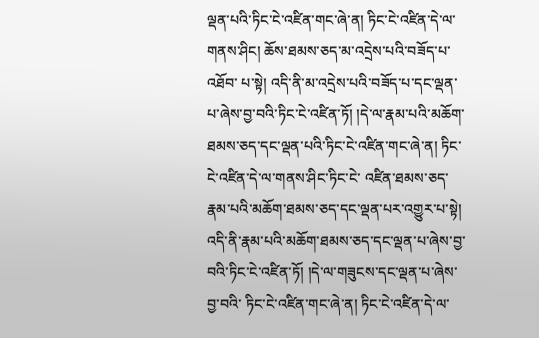ལྡན་པའི་ཏིང་ངེ་འཛིན་གང་ཞེ་ན། ཏིང་ངེ་འཛིན་དེ་ལ་གནས་ཤིང། ཆོས་ཐམས་ཅད་མ་འདྲེས་པའི་བཟོད་པ་འཐོབ་ པ་སྟེ། འདི་ནི་མ་འདྲེས་པའི་བཟོད་པ་དང་ལྡན་པ་ཞེས་བྱ་བའི་ཏིང་ངེ་འཛིན་ཏོ། །དེ་ལ་རྣམ་པའི་མཆོག་ཐམས་ཅད་དང་ལྡན་པའི་ཏིང་ངེ་འཛིན་གང་ཞེ་ན། ཏིང་ངེ་འཛིན་དེ་ལ་གནས་ཤིང་ཏིང་ངེ་ འཛིན་ཐམས་ཅད་རྣམ་པའི་མཆོག་ཐམས་ཅད་དང་ལྡན་པར་འགྱུར་པ་སྟེ། འདི་ནི་རྣམ་པའི་མཆོག་ཐམས་ཅད་དང་ལྡན་པ་ཞེས་བྱ་བའི་ཏིང་ངེ་འཛིན་ཏོ། །དེ་ལ་གཟུངས་དང་ལྡན་པ་ཞེས་བྱ་བའི་ ཏིང་ངེ་འཛིན་གང་ཞེ་ན། ཏིང་ངེ་འཛིན་དེ་ལ་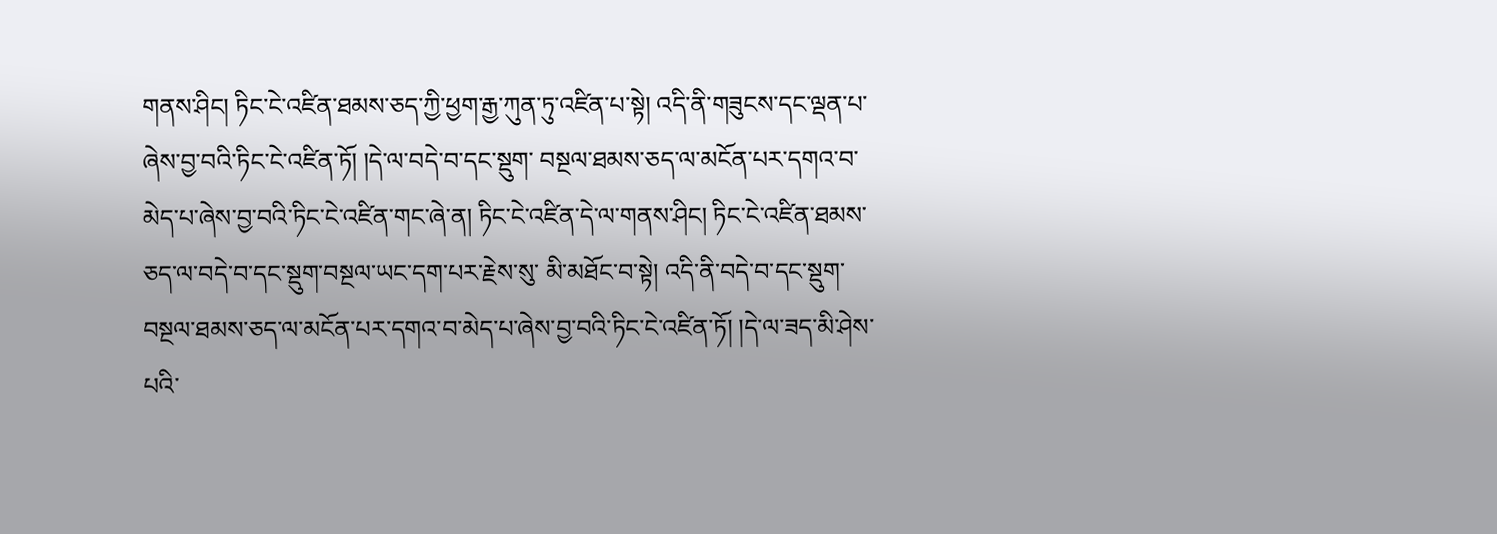གནས་ཤིང། ཏིང་ངེ་འཛིན་ཐམས་ཅད་ཀྱི་ཕྱག་རྒྱ་ཀུན་ཏུ་འཛིན་པ་སྟེ། འདི་ནི་གཟུངས་དང་ལྡན་པ་ཞེས་བྱ་བའི་ཏིང་ངེ་འཛིན་ཏོ། །དེ་ལ་བདེ་བ་དང་སྡུག་ བསྔལ་ཐམས་ཅད་ལ་མངོན་པར་དགའ་བ་མེད་པ་ཞེས་བྱ་བའི་ཏིང་ངེ་འཛིན་གང་ཞེ་ན། ཏིང་ངེ་འཛིན་དེ་ལ་གནས་ཤིང། ཏིང་ངེ་འཛིན་ཐམས་ཅད་ལ་བདེ་བ་དང་སྡུག་བསྔལ་ཡང་དག་པར་རྗེས་སུ་ མི་མཐོང་བ་སྟེ། འདི་ནི་བདེ་བ་དང་སྡུག་བསྔལ་ཐམས་ཅད་ལ་མངོན་པར་དགའ་བ་མེད་པ་ཞེས་བྱ་བའི་ཏིང་ངེ་འཛིན་ཏོ། །དེ་ལ་ཟད་མི་ཤེས་པའི་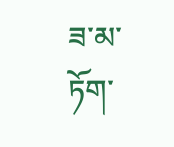ཟ་མ་ཏོག་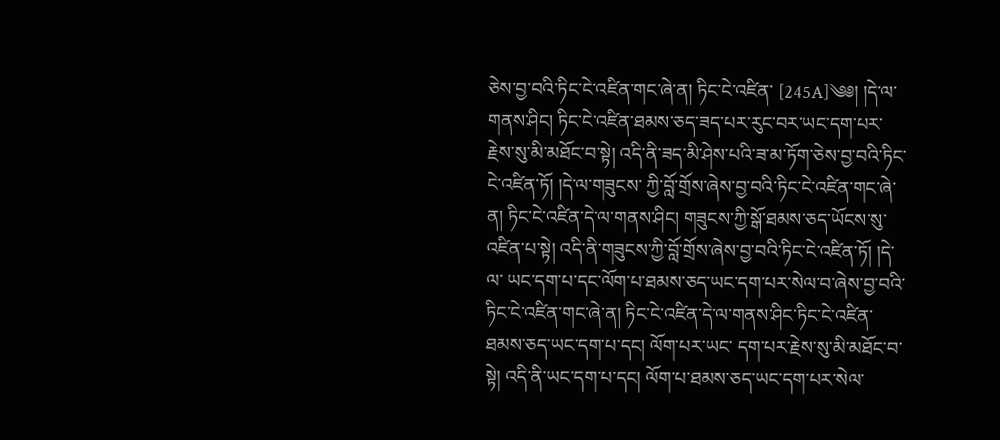ཅེས་བྱ་བའི་ཏིང་ངེ་འཛིན་གང་ཞེ་ན། ཏིང་ངེ་འཛིན་ [245A]༄༅། །དེ་ལ་གནས་ཤིང། ཏིང་ངེ་འཛིན་ཐམས་ཅད་ཟད་པར་རུང་བར་ཡང་དག་པར་རྗེས་སུ་མི་མཐོང་བ་སྟེ། འདི་ནི་ཟད་མི་ཤེས་པའི་ཟ་མ་ཏོག་ཅེས་བྱ་བའི་ཏིང་ངེ་འཛིན་ཏོ། །དེ་ལ་གཟུངས་ ཀྱི་བློ་གྲོས་ཞེས་བྱ་བའི་ཏིང་ངེ་འཛིན་གང་ཞེ་ན། ཏིང་ངེ་འཛིན་དེ་ལ་གནས་ཤིང། གཟུངས་ཀྱི་སྒོ་ཐམས་ཅད་ཡོངས་སུ་འཛིན་པ་སྟེ། འདི་ནི་གཟུངས་ཀྱི་བློ་གྲོས་ཞེས་བྱ་བའི་ཏིང་ངེ་འཛིན་ཏོ། །དེ་ལ་ ཡང་དག་པ་དང་ལོག་པ་ཐམས་ཅད་ཡང་དག་པར་སེལ་བ་ཞེས་བྱ་བའི་ཏིང་ངེ་འཛིན་གང་ཞེ་ན། ཏིང་ངེ་འཛིན་དེ་ལ་གནས་ཤིང་ཏིང་ངེ་འཛིན་ཐམས་ཅད་ཡང་དག་པ་དང། ལོག་པར་ཡང་ དག་པར་རྗེས་སུ་མི་མཐོང་བ་སྟེ། འདི་ནི་ཡང་དག་པ་དང། ལོག་པ་ཐམས་ཅད་ཡང་དག་པར་སེལ་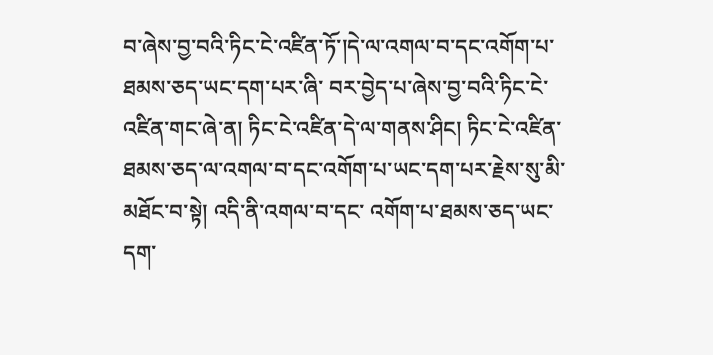བ་ཞེས་བྱ་བའི་ཏིང་ངེ་འཛིན་ཏོ་།དེ་ལ་འགལ་བ་དང་འགོག་པ་ཐམས་ཅད་ཡང་དག་པར་ཞི་ བར་བྱེད་པ་ཞེས་བྱ་བའི་ཏིང་ངེ་འཛིན་གང་ཞེ་ན། ཏིང་ངེ་འཛིན་དེ་ལ་གནས་ཤིང། ཏིང་ངེ་འཛིན་ཐམས་ཅད་ལ་འགལ་བ་དང་འགོག་པ་ཡང་དག་པར་རྗེས་སུ་མི་མཐོང་བ་སྟེ། འདི་ནི་འགལ་བ་དང་ འགོག་པ་ཐམས་ཅད་ཡང་དག་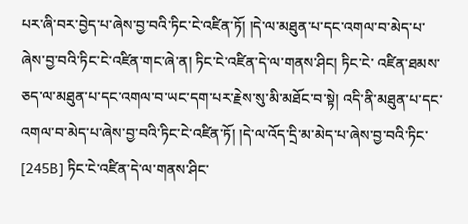པར་ཞི་བར་བྱེད་པ་ཞེས་བྱ་བའི་ཏིང་ངེ་འཛིན་ཏོ། །དེ་ལ་མཐུན་པ་དང་འགལ་བ་མེད་པ་ཞེས་བྱ་བའི་ཏིང་ངེ་འཛིན་གང་ཞེ་ན། ཏིང་ངེ་འཛིན་དེ་ལ་གནས་ཤིང། ཏིང་ངེ་ འཛིན་ཐམས་ཅད་ལ་མཐུན་པ་དང་འགལ་བ་ཡང་དག་པར་རྗེས་སུ་མི་མཐོང་བ་སྟེ། འདི་ནི་མཐུན་པ་དང་འགལ་བ་མེད་པ་ཞེས་བྱ་བའི་ཏིང་ངེ་འཛིན་ཏོ། །དེ་ལ་འོད་དྲི་མ་མེད་པ་ཞེས་བྱ་བའི་ཏིང་ [245B] ཏིང་ངེ་འཛིན་དེ་ལ་གནས་ཤིང་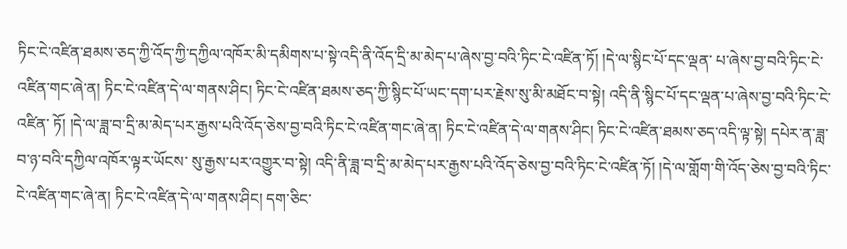ཏིང་ངེ་འཛིན་ཐམས་ཅད་ཀྱི་འོད་ཀྱི་དཀྱིལ་འཁོར་མི་དམིགས་པ་སྟེ་འདི་ནི་འོད་དྲི་མ་མེད་པ་ཞེས་བྱ་བའི་ཏིང་ངེ་འཛིན་ཏོ། །དེ་ལ་སྙིང་པོ་དང་ལྡན་ པ་ཞེས་བྱ་བའི་ཏིང་ངེ་འཛིན་གང་ཞེ་ན། ཏིང་ངེ་འཛིན་དེ་ལ་གནས་ཤིང། ཏིང་ངེ་འཛིན་ཐམས་ཅད་ཀྱི་སྙིང་པོ་ཡང་དག་པར་རྗེས་སུ་མི་མཐོང་བ་སྟེ། འདི་ནི་སྙིང་པོ་དང་ལྡན་པ་ཞེས་བྱ་བའི་ཏིང་ངེ་འཛིན་ ཏོ། །དེ་ལ་ཟླ་བ་དྲི་མ་མེད་པར་རྒྱས་པའི་འོད་ཅེས་བྱ་བའི་ཏིང་ངེ་འཛིན་གང་ཞེ་ན། ཏིང་ངེ་འཛིན་དེ་ལ་གནས་ཤིང། ཏིང་ངེ་འཛིན་ཐམས་ཅད་འདི་ལྟ་སྟེ། དཔེར་ན་ཟླ་བ་ཉ་བའི་དཀྱིལ་འཁོར་ལྟར་ཡོངས་ སུ་རྒྱས་པར་འགྱུར་བ་སྟེ། འདི་ནི་ཟླ་བ་དྲི་མ་མེད་པར་རྒྱས་པའི་འོད་ཅེས་བྱ་བའི་ཏིང་ངེ་འཛིན་ཏོ། །དེ་ལ་གློག་གི་འོད་ཅེས་བྱ་བའི་ཏིང་ངེ་འཛིན་གང་ཞེ་ན། ཏིང་ངེ་འཛིན་དེ་ལ་གནས་ཤིང། དག་ཅིང་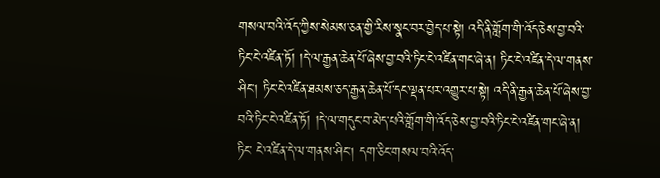གསལ་བའི་འོད་ཀྱིས་སེམས་ཅན་གྱི་རིས་སྣང་བར་བྱེད་པ་སྟེ། འདི་ནི་གློག་གི་འོད་ཅེས་བྱ་བའི་ཏིང་ངེ་འཛིན་ཏོ། །དེ་ལ་རྒྱན་ཆེན་པོ་ཞེས་བྱ་བའི་ཏིང་ངེ་འཛིན་གང་ཞེ་ན། ཏིང་ངེ་འཛིན་དེ་ལ་གནས་ ཤིང། ཏིང་ངེ་འཛིན་ཐམས་ཅད་རྒྱན་ཆེན་པོ་དང་ལྡན་པར་འགྱུར་པ་སྟེ། འདི་ནི་རྒྱན་ཆེན་པོ་ཞེས་བྱ་བའི་ཏིང་ངེ་འཛིན་ཏོ། །དེ་ལ་གདུང་བ་མེད་པའི་གློག་གི་འོད་ཅེས་བྱ་བའི་ཏིང་ངེ་འཛིན་གང་ཞེ་ན། ཏིང་ ངེ་འཛིན་དེ་ལ་གནས་ཤིང། དག་ཅིང་གསལ་བའི་འོད་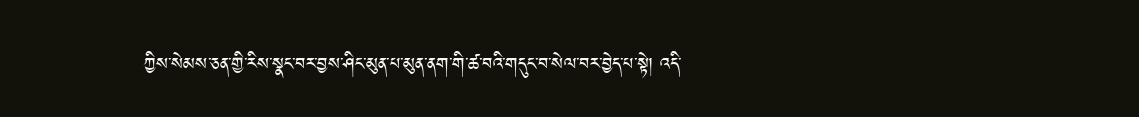ཀྱིས་སེམས་ཅན་གྱི་རིས་སྣང་བར་བྱས་ཤིང་མུན་པ་མུན་ནག་གི་ཚ་བའི་གདུང་བ་སེལ་བར་བྱེད་པ་སྟེ། འདི་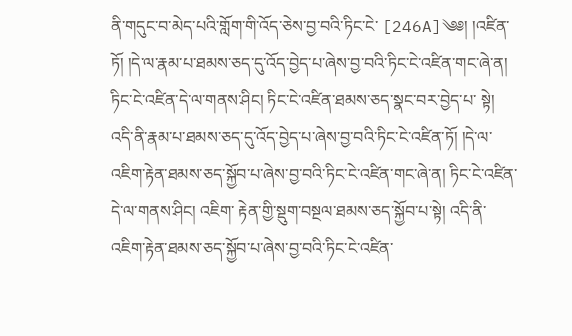ནི་གདུང་བ་མེད་པའི་གློག་གི་འོད་ཅེས་བྱ་བའི་ཏིང་ངེ་ [246A]༄༅། །འཛིན་ཏོ། །དེ་ལ་རྣམ་པ་ཐམས་ཅད་དུ་འོད་བྱེད་པ་ཞེས་བྱ་བའི་ཏིང་ངེ་འཛིན་གང་ཞེ་ན། ཏིང་ངེ་འཛིན་དེ་ལ་གནས་ཤིང། ཏིང་ངེ་འཛིན་ཐམས་ཅད་སྣང་བར་བྱེད་པ་ སྟེ། འདི་ནི་རྣམ་པ་ཐམས་ཅད་དུ་འོད་བྱེད་པ་ཞེས་བྱ་བའི་ཏིང་ངེ་འཛིན་ཏོ། །དེ་ལ་འཇིག་རྟེན་ཐམས་ཅད་སྐྱོབ་པ་ཞེས་བྱ་བའི་ཏིང་ངེ་འཛིན་གང་ཞེ་ན། ཏིང་ངེ་འཛིན་དེ་ལ་གནས་ཤིང། འཇིག་ རྟེན་གྱི་སྡུག་བསྔལ་ཐམས་ཅད་སྐྱོབ་པ་སྟེ། འདི་ནི་འཇིག་རྟེན་ཐམས་ཅད་སྐྱོབ་པ་ཞེས་བྱ་བའི་ཏིང་ངེ་འཛིན་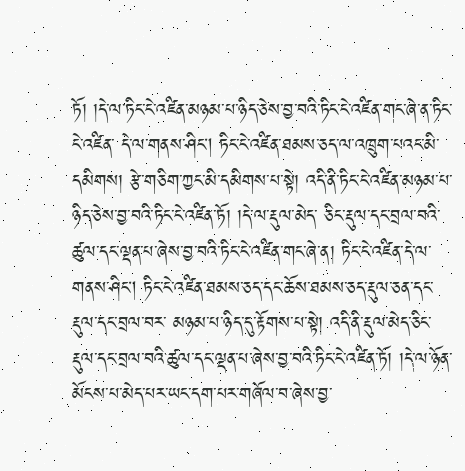ཏོ། །དེ་ལ་ཏིང་ངེ་འཛིན་མཉམ་པ་ཉིད་ཅེས་བྱ་བའི་ཏིང་ངེ་འཛིན་གང་ཞེ་ན་ཏིང་ངེ་འཛིན་ དེ་ལ་གནས་ཤིང། ཏིང་ངེ་འཛིན་ཐམས་ཅད་ལ་འཁྲུག་པའང་མི་དམིགས། རྩེ་གཅིག་ཀྱང་མི་དམིགས་པ་སྟེ། འདི་ནི་ཏིང་ངེ་འཛིན་མཉམ་པ་ཉིད་ཅེས་བྱ་བའི་ཏིང་ངེ་འཛིན་ཏོ། །དེ་ལ་རྡུལ་མེད་ ཅིང་རྡུལ་དང་བྲལ་བའི་ཚུལ་དང་ལྡན་པ་ཞེས་བྱ་བའི་ཏིང་ངེ་འཛིན་གང་ཞེ་ན། ཏིང་ངེ་འཛིན་དེ་ལ་གནས་ཤིང། ཏིང་ངེ་འཛིན་ཐམས་ཅད་དང་ཆོས་ཐམས་ཅད་རྡུལ་ཅན་དང་རྡུལ་དང་བྲལ་བར་ མཉམ་པ་ཉིད་དུ་རྟོགས་པ་སྟེ། འདི་ནི་རྡུལ་མེད་ཅིང་རྡུལ་དང་བྲལ་བའི་ཚུལ་དང་ལྡན་པ་ཞེས་བྱ་བའི་ཏིང་ངེ་འཛིན་ཏོ། །དེ་ལ་ཉོན་མོངས་པ་མེད་པར་ཡང་དག་པར་གཞོལ་བ་ཞེས་བྱ་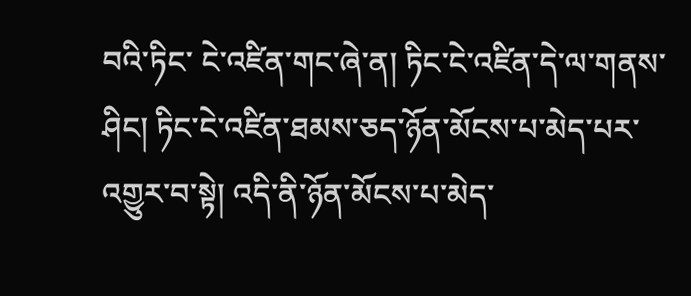བའི་ཏིང་ ངེ་འཛིན་གང་ཞེ་ན། ཏིང་ངེ་འཛིན་དེ་ལ་གནས་ཤིང། ཏིང་ངེ་འཛིན་ཐམས་ཅད་ཉོན་མོངས་པ་མེད་པར་འགྱུར་བ་སྟེ། འདི་ནི་ཉོན་མོངས་པ་མེད་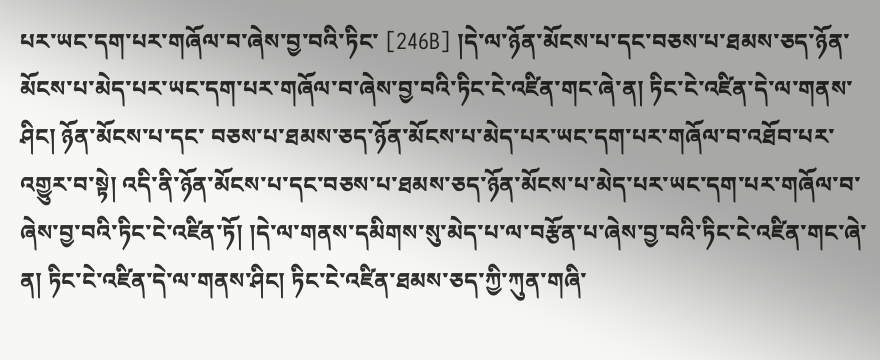པར་ཡང་དག་པར་གཞོལ་བ་ཞེས་བྱ་བའི་ཏིང་ [246B] །དེ་ལ་ཉོན་མོངས་པ་དང་བཅས་པ་ཐམས་ཅད་ཉོན་མོངས་པ་མེད་པར་ཡང་དག་པར་གཞོལ་བ་ཞེས་བྱ་བའི་ཏིང་ངེ་འཛིན་གང་ཞེ་ན། ཏིང་ངེ་འཛིན་དེ་ལ་གནས་ཤིང། ཉོན་མོངས་པ་དང་ བཅས་པ་ཐམས་ཅད་ཉོན་མོངས་པ་མེད་པར་ཡང་དག་པར་གཞོལ་བ་འཐོབ་པར་འགྱུར་བ་སྟེ། འདི་ནི་ཉོན་མོངས་པ་དང་བཅས་པ་ཐམས་ཅད་ཉོན་མོངས་པ་མེད་པར་ཡང་དག་པར་གཞོལ་བ་ ཞེས་བྱ་བའི་ཏིང་ངེ་འཛིན་ཏོ། །དེ་ལ་གནས་དམིགས་སུ་མེད་པ་ལ་བརྩོན་པ་ཞེས་བྱ་བའི་ཏིང་ངེ་འཛིན་གང་ཞེ་ན། ཏིང་ངེ་འཛིན་དེ་ལ་གནས་ཤིང། ཏིང་ངེ་འཛིན་ཐམས་ཅད་ཀྱི་ཀུན་གཞི་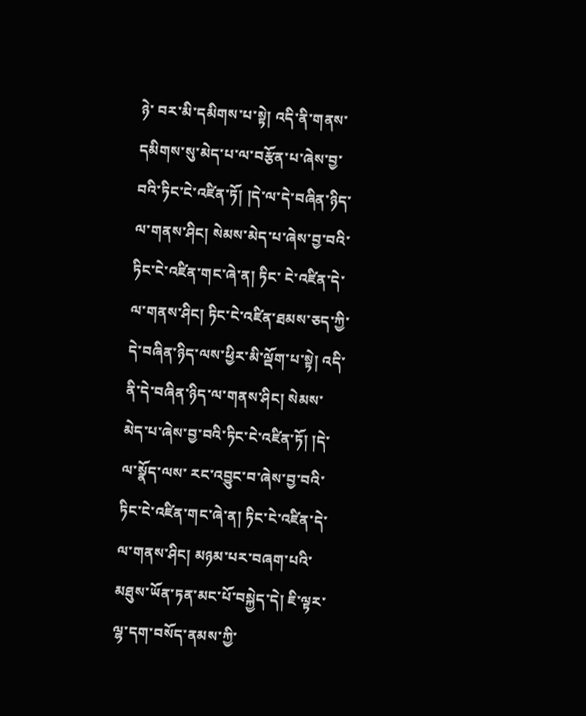ཉེ་ བར་མི་དམིགས་པ་སྟེ། འདི་ནི་གནས་དམིགས་སུ་མེད་པ་ལ་བརྩོན་པ་ཞེས་བྱ་བའི་ཏིང་ངེ་འཛིན་ཏོ། །དེ་ལ་དེ་བཞིན་ཉིད་ལ་གནས་ཤིང། སེམས་མེད་པ་ཞེས་བྱ་བའི་ཏིང་ངེ་འཛིན་གང་ཞེ་ན། ཏིང་ ངེ་འཛིན་དེ་ལ་གནས་ཤིང། ཏིང་ངེ་འཛིན་ཐམས་ཅད་ཀྱི་དེ་བཞིན་ཉིད་ལས་ཕྱིར་མི་ལྡོག་པ་སྟེ། འདི་ནི་དེ་བཞིན་ཉིད་ལ་གནས་ཤིང། སེམས་མེད་པ་ཞེས་བྱ་བའི་ཏིང་ངེ་འཛིན་ཏོ། །དེ་ལ་སྣོད་ལས་ རང་འབྱུང་བ་ཞེས་བྱ་བའི་ཏིང་ངེ་འཛིན་གང་ཞེ་ན། ཏིང་ངེ་འཛིན་དེ་ལ་གནས་ཤིང། མཉམ་པར་བཞག་པའི་མཐུས་ཡོན་ཏན་མང་པོ་བསྐྱེད་དེ། ཇི་ལྟར་ལྷ་དག་བསོད་ནམས་ཀྱི་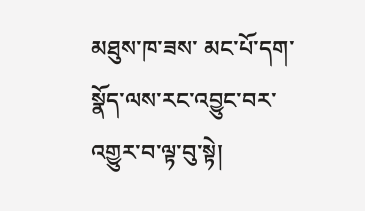མཐུས་ཁ་ཟས་ མང་པོ་དག་སྣོད་ལས་རང་འབྱུང་བར་འགྱུར་བ་ལྟ་བུ་སྟེ།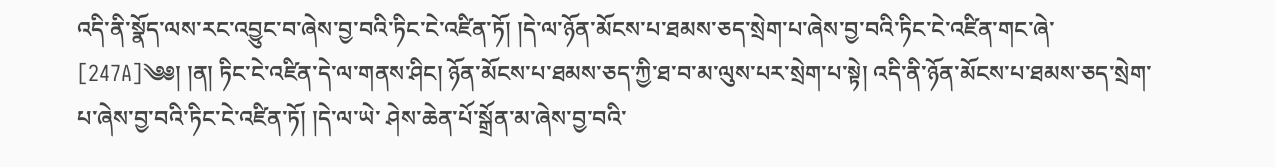འདི་ནི་སྣོད་ལས་རང་འབྱུང་བ་ཞེས་བྱ་བའི་ཏིང་ངེ་འཛིན་ཏོ། །དེ་ལ་ཉོན་མོངས་པ་ཐམས་ཅད་སྲེག་པ་ཞེས་བྱ་བའི་ཏིང་ངེ་འཛིན་གང་ཞེ་ [247A]༄༅། །ན། ཏིང་ངེ་འཛིན་དེ་ལ་གནས་ཤིང། ཉོན་མོངས་པ་ཐམས་ཅད་ཀྱི་ཐ་བ་མ་ལུས་པར་སྲེག་པ་སྟེ། འདི་ནི་ཉོན་མོངས་པ་ཐམས་ཅད་སྲེག་པ་ཞེས་བྱ་བའི་ཏིང་ངེ་འཛིན་ཏོ། །དེ་ལ་ཡེ་ ཤེས་ཆེན་པོ་སྒྲོན་མ་ཞེས་བྱ་བའི་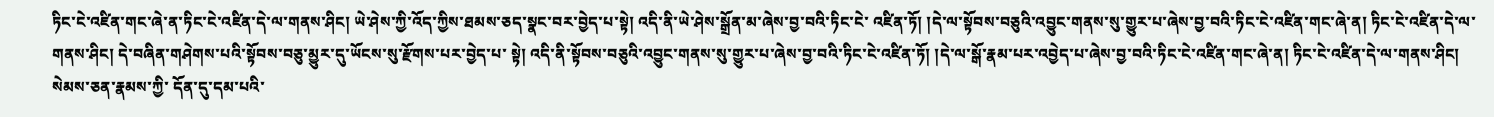ཏིང་ངེ་འཛིན་གང་ཞེ་ན་ཏིང་ངེ་འཛིན་དེ་ལ་གནས་ཤིང། ཡེ་ཤེས་ཀྱི་འོད་ཀྱིས་ཐམས་ཅད་སྣང་བར་བྱེད་པ་སྟེ། འདི་ནི་ཡེ་ཤེས་སྒྲོན་མ་ཞེས་བྱ་བའི་ཏིང་ངེ་ འཛིན་ཏོ། །དེ་ལ་སྟོབས་བཅུའི་འབྱུང་གནས་སུ་གྱུར་པ་ཞེས་བྱ་བའི་ཏིང་ངེ་འཛིན་གང་ཞེ་ན། ཏིང་ངེ་འཛིན་དེ་ལ་གནས་ཤིང། དེ་བཞིན་གཤེགས་པའི་སྟོབས་བཅུ་མྱུར་དུ་ཡོངས་སུ་རྫོགས་པར་བྱེད་པ་ སྟེ། འདི་ནི་སྟོབས་བཅུའི་འབྱུང་གནས་སུ་གྱུར་པ་ཞེས་བྱ་བའི་ཏིང་ངེ་འཛིན་ཏོ། །དེ་ལ་སྒོ་རྣམ་པར་འབྱེད་པ་ཞེས་བྱ་བའི་ཏིང་ངེ་འཛིན་གང་ཞེ་ན། ཏིང་ངེ་འཛིན་དེ་ལ་གནས་ཤིང། སེམས་ཅན་རྣམས་ཀྱི་ དོན་དུ་དམ་པའི་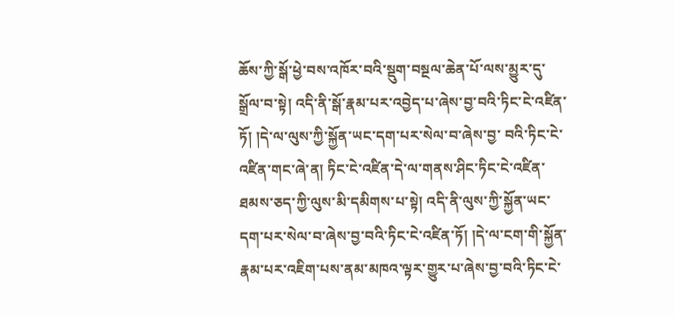ཆོས་ཀྱི་སྒོ་ཕྱེ་བས་འཁོར་བའི་སྡུག་བསྔལ་ཆེན་པོ་ལས་མྱུར་དུ་སྒྲོལ་བ་སྟེ། འདི་ནི་སྒོ་རྣམ་པར་འབྱེད་པ་ཞེས་བྱ་བའི་ཏིང་ངེ་འཛིན་ཏོ། །དེ་ལ་ལུས་ཀྱི་སྐྱོན་ཡང་དག་པར་སེལ་བ་ཞེས་བྱ་ བའི་ཏིང་ངེ་འཛིན་གང་ཞེ་ན། ཏིང་ངེ་འཛིན་དེ་ལ་གནས་ཤིང་ཏིང་ངེ་འཛིན་ཐམས་ཅད་ཀྱི་ལུས་མི་དམིགས་པ་སྟེ། འདི་ནི་ལུས་ཀྱི་སྐྱོན་ཡང་དག་པར་སེལ་བ་ཞེས་བྱ་བའི་ཏིང་ངེ་འཛིན་ཏོ། །དེ་ལ་ངག་གི་སྐྱོན་ རྣམ་པར་འཇིག་པས་ནམ་མཁའ་ལྟར་གྱུར་པ་ཞེས་བྱ་བའི་ཏིང་ངེ་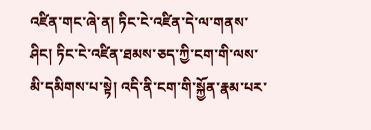འཛིན་གང་ཞེ་ན། ཏིང་ངེ་འཛིན་དེ་ལ་གནས་ཤིང། ཏིང་ངེ་འཛིན་ཐམས་ཅད་ཀྱི་ངག་གི་ལས་མི་དམིགས་པ་སྟེ། འདི་ནི་ངག་གི་སྐྱོན་རྣམ་པར་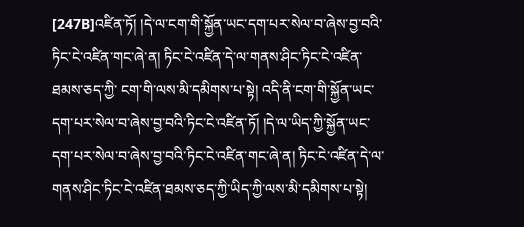[247B]འཛིན་ཏོ། །དེ་ལ་ངག་གི་སྐྱོན་ཡང་དག་པར་སེལ་བ་ཞེས་བྱ་བའི་ཏིང་ངེ་འཛིན་གང་ཞེ་ན། ཏིང་ངེ་འཛིན་དེ་ལ་གནས་ཤིང་ཏིང་ངེ་འཛིན་ཐམས་ཅད་ཀྱི་ ངག་གི་ལས་མི་དམིགས་པ་སྟེ། འདི་ནི་ངག་གི་སྐྱོན་ཡང་དག་པར་སེལ་བ་ཞེས་བྱ་བའི་ཏིང་ངེ་འཛིན་ཏོ། །དེ་ལ་ཡིད་ཀྱི་སྐྱོན་ཡང་དག་པར་སེལ་བ་ཞེས་བྱ་བའི་ཏིང་ངེ་འཛིན་གང་ཞེ་ན། ཏིང་ངེ་འཛིན་དེ་ལ་ གནས་ཤིང་ཏིང་ངེ་འཛིན་ཐམས་ཅད་ཀྱི་ཡིད་ཀྱི་ལས་མི་དམིགས་པ་སྟེ།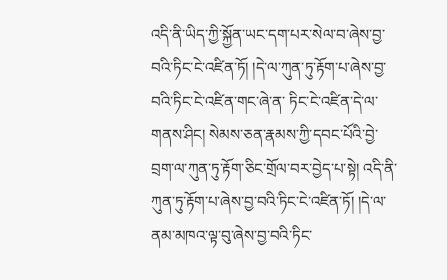འདི་ནི་ཡིད་ཀྱི་སྐྱོན་ཡང་དག་པར་སེལ་བ་ཞེས་བྱ་བའི་ཏིང་ངེ་འཛིན་ཏོ། །དེ་ལ་ཀུན་ཏུ་རྟོག་པ་ཞེས་བྱ་བའི་ཏིང་ངེ་འཛིན་གང་ཞེ་ན་ ཏིང་ངེ་འཛིན་དེ་ལ་གནས་ཤིང། སེམས་ཅན་རྣམས་ཀྱི་དབང་པོའི་བྱེ་བྲག་ལ་ཀུན་ཏུ་རྟོག་ཅིང་གྲོལ་བར་བྱེད་པ་སྟེ། འདི་ནི་ཀུན་ཏུ་རྟོག་པ་ཞེས་བྱ་བའི་ཏིང་ངེ་འཛིན་ཏོ། །དེ་ལ་ནམ་མཁའ་ལྟ་བུ་ཞེས་བྱ་བའི་ཏིང་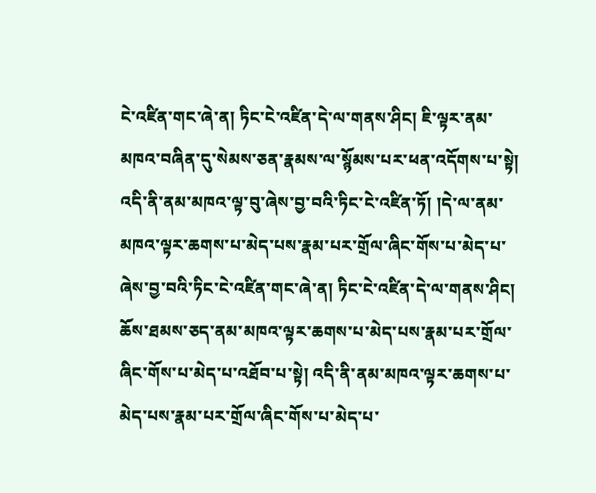ངེ་འཛིན་གང་ཞེ་ན། ཏིང་ངེ་འཛིན་དེ་ལ་གནས་ཤིང། ཇི་ལྟར་ནམ་མཁའ་བཞིན་དུ་སེམས་ཅན་རྣམས་ལ་སྙོམས་པར་ཕན་འདོགས་པ་སྟེ། འདི་ནི་ནམ་མཁའ་ལྟ་བུ་ཞེས་བྱ་བའི་ཏིང་ངེ་འཛིན་ཏོ། །དེ་ལ་ནམ་ མཁའ་ལྟར་ཆགས་པ་མེད་པས་རྣམ་པར་གྲོལ་ཞིང་གོས་པ་མེད་པ་ཞེས་བྱ་བའི་ཏིང་ངེ་འཛིན་གང་ཞེ་ན། ཏིང་ངེ་འཛིན་དེ་ལ་གནས་ཤིང། ཆོས་ཐམས་ཅད་ནམ་མཁའ་ལྟར་ཆགས་པ་མེད་པས་རྣམ་པར་གྲོལ་ ཞིང་གོས་པ་མེད་པ་འཐོབ་པ་སྟེ། འདི་ནི་ནམ་མཁའ་ལྟར་ཆགས་པ་མེད་པས་རྣམ་པར་གྲོལ་ཞིང་གོས་པ་མེད་པ་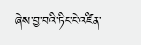ཞེས་བྱ་བའི་ཏིང་ངེ་འཛིན་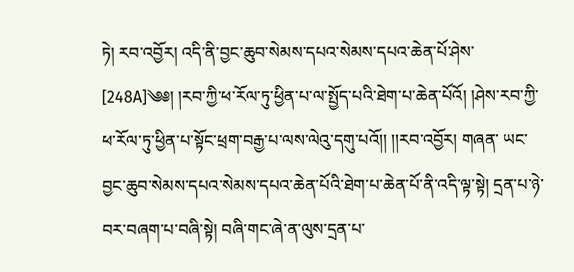ཏེ། རབ་འབྱོར། འདི་ནི་བྱང་ཆུབ་སེམས་དཔའ་སེམས་དཔའ་ཆེན་པོ་ཤེས་ [248A]༄༅། །རབ་ཀྱི་ཕ་རོལ་ཏུ་ཕྱིན་པ་ལ་སྤྱོད་པའི་ཐེག་པ་ཆེན་པོའོ། །ཤེས་རབ་ཀྱི་ཕ་རོལ་ཏུ་ཕྱིན་པ་སྟོང་ཕྲག་བརྒྱ་པ་ལས་ལེའུ་དགུ་པའོ།། །།རབ་འབྱོར། གཞན་ ཡང་བྱང་ཆུབ་སེམས་དཔའ་སེམས་དཔའ་ཆེན་པོའི་ཐེག་པ་ཆེན་པོ་ནི་འདི་ལྟ་སྟེ། དྲན་པ་ཉེ་བར་བཞག་པ་བཞི་སྟེ། བཞི་གང་ཞེ་ན་ལུས་དྲན་པ་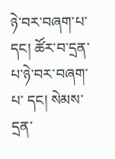ཉེ་བར་བཞག་པ་དང། ཚོར་བ་དྲན་པ་ཉེ་བར་བཞག་པ་ དང། སེམས་དྲན་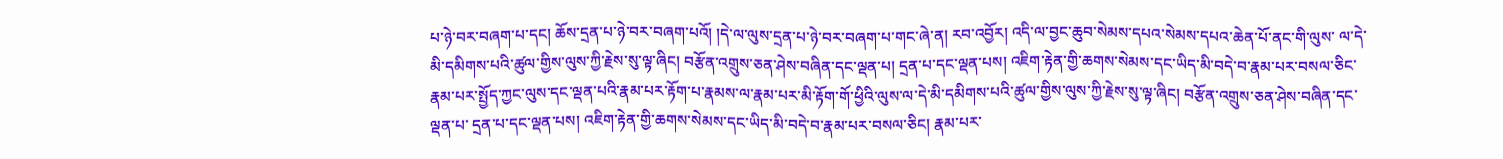པ་ཉེ་བར་བཞག་པ་དང། ཆོས་དྲན་པ་ཉེ་བར་བཞག་པའོ། །དེ་ལ་ལུས་དྲན་པ་ཉེ་བར་བཞག་པ་གང་ཞེ་ན། རབ་འབྱོར། འདི་ལ་བྱང་ཆུབ་སེམས་དཔའ་སེམས་དཔའ་ཆེན་པོ་ནང་གི་ལུས་ ལ་དེ་མི་དམིགས་པའི་ཚུལ་གྱིས་ལུས་ཀྱི་རྗེས་སུ་ལྟ་ཞིང། བརྩོན་འགྲུས་ཅན་ཤེས་བཞིན་དང་ལྡན་པ། དྲན་པ་དང་ལྡན་པས། འཇིག་རྟེན་གྱི་ཆགས་སེམས་དང་ཡིད་མི་བདེ་བ་རྣམ་པར་བསལ་ཅིང་ རྣམ་པར་སྤྱོད་ཀྱང་ལུས་དང་ལྡན་པའི་རྣམ་པར་རྟོག་པ་རྣམས་ལ་རྣམ་པར་མི་རྟོག་གོ་ཕྱིའི་ལུས་ལ་དེ་མི་དམིགས་པའི་ཚུལ་གྱིས་ལུས་ཀྱི་རྗེས་སུ་ལྟ་ཞིང། བརྩོན་འགྲུས་ཅན་ཤེས་བཞིན་དང་ལྡན་པ་ དྲན་པ་དང་ལྡན་པས། འཇིག་རྟེན་གྱི་ཆགས་སེམས་དང་ཡིད་མི་བདེ་བ་རྣམ་པར་བསལ་ཅིང། རྣམ་པར་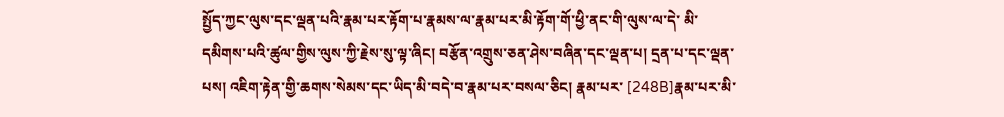སྤྱོད་ཀྱང་ལུས་དང་ལྡན་པའི་རྣམ་པར་རྟོག་པ་རྣམས་ལ་རྣམ་པར་མི་རྟོག་གོ་ཕྱི་ནང་གི་ལུས་ལ་དེ་ མི་དམིགས་པའི་ཚུལ་གྱིས་ལུས་ཀྱི་རྗེས་སུ་ལྟ་ཞིང། བརྩོན་འགྲུས་ཅན་ཤེས་བཞིན་དང་ལྡན་པ། དྲན་པ་དང་ལྡན་པས། འཇིག་རྟེན་གྱི་ཆགས་སེམས་དང་ཡིད་མི་བདེ་བ་རྣམ་པར་བསལ་ཅིང། རྣམ་པར་ [248B]རྣམ་པར་མི་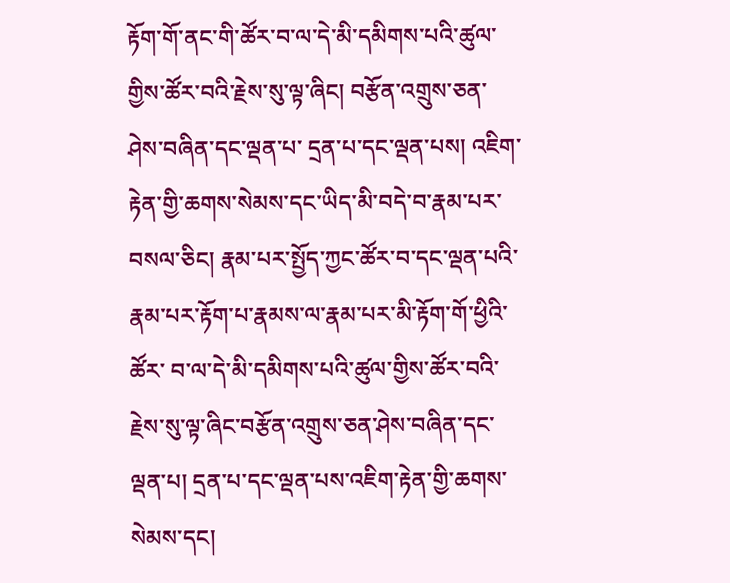རྟོག་གོ་ནང་གི་ཚོར་བ་ལ་དེ་མི་དམིགས་པའི་ཚུལ་གྱིས་ཚོར་བའི་རྗེས་སུ་ལྟ་ཞིང། བརྩོན་འགྲུས་ཅན་ཤེས་བཞིན་དང་ལྡན་པ་ དྲན་པ་དང་ལྡན་པས། འཇིག་རྟེན་གྱི་ཆགས་སེམས་དང་ཡིད་མི་བདེ་བ་རྣམ་པར་བསལ་ཅིང། རྣམ་པར་སྤྱོད་ཀྱང་ཚོར་བ་དང་ལྡན་པའི་རྣམ་པར་རྟོག་པ་རྣམས་ལ་རྣམ་པར་མི་རྟོག་གོ་ཕྱིའི་ཚོར་ བ་ལ་དེ་མི་དམིགས་པའི་ཚུལ་གྱིས་ཚོར་བའི་རྗེས་སུ་ལྟ་ཞིང་བརྩོན་འགྲུས་ཅན་ཤེས་བཞིན་དང་ལྡན་པ། དྲན་པ་དང་ལྡན་པས་འཇིག་རྟེན་གྱི་ཆགས་སེམས་དང།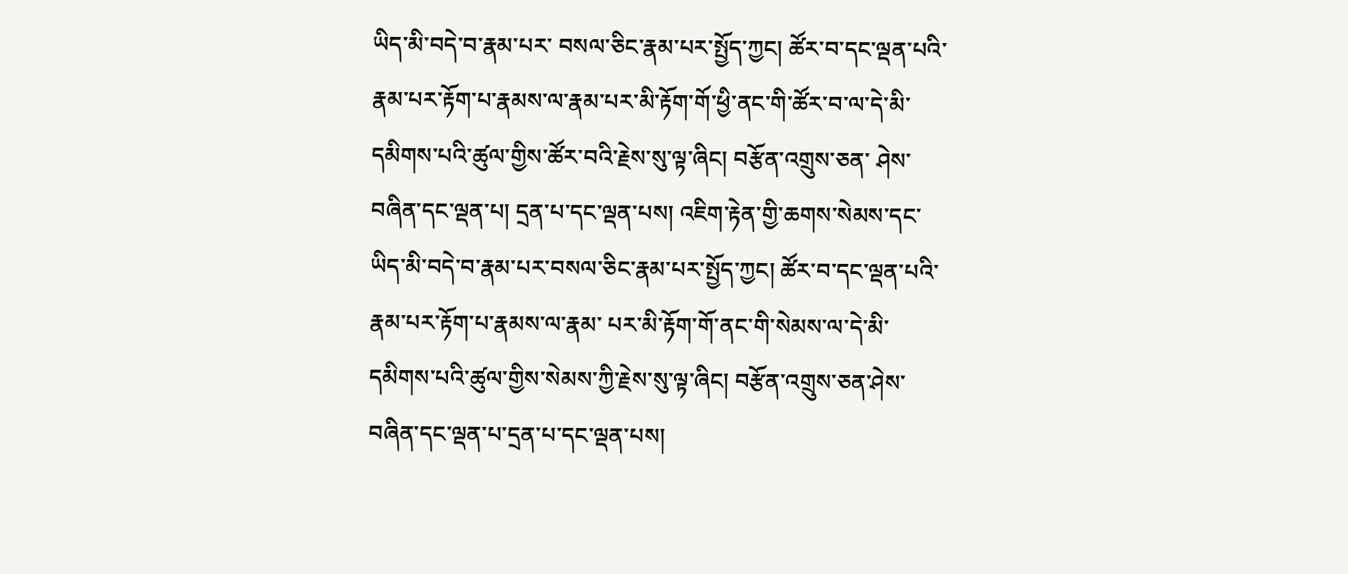ཡིད་མི་བདེ་བ་རྣམ་པར་ བསལ་ཅིང་རྣམ་པར་སྤྱོད་ཀྱང། ཚོར་བ་དང་ལྡན་པའི་རྣམ་པར་རྟོག་པ་རྣམས་ལ་རྣམ་པར་མི་རྟོག་གོ་ཕྱི་ནང་གི་ཚོར་བ་ལ་དེ་མི་དམིགས་པའི་ཚུལ་གྱིས་ཚོར་བའི་རྗེས་སུ་ལྟ་ཞིང། བརྩོན་འགྲུས་ཅན་ ཤེས་བཞིན་དང་ལྡན་པ། དྲན་པ་དང་ལྡན་པས། འཇིག་རྟེན་གྱི་ཆགས་སེམས་དང་ཡིད་མི་བདེ་བ་རྣམ་པར་བསལ་ཅིང་རྣམ་པར་སྤྱོད་ཀྱང། ཚོར་བ་དང་ལྡན་པའི་རྣམ་པར་རྟོག་པ་རྣམས་ལ་རྣམ་ པར་མི་རྟོག་གོ་ནང་གི་སེམས་ལ་དེ་མི་དམིགས་པའི་ཚུལ་གྱིས་སེམས་ཀྱི་རྗེས་སུ་ལྟ་ཞིང། བརྩོན་འགྲུས་ཅན་ཤེས་བཞིན་དང་ལྡན་པ་དྲན་པ་དང་ལྡན་པས།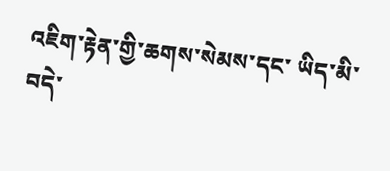འཇིག་རྟེན་གྱི་ཆགས་སེམས་དང་ ཡིད་མི་བདེ་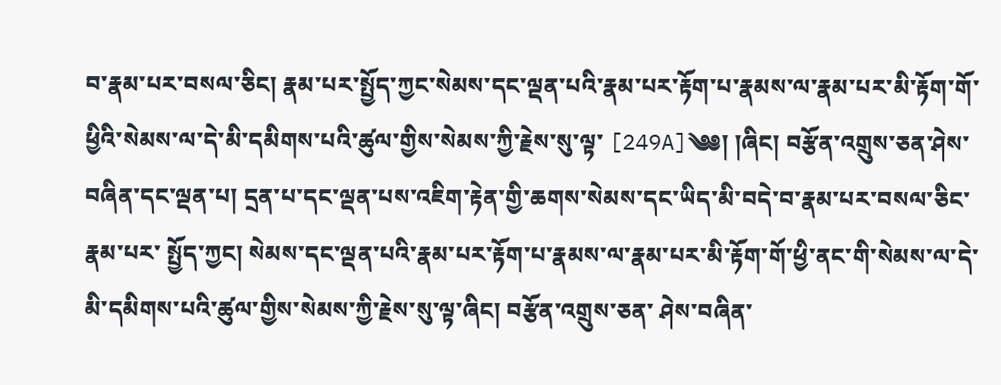བ་རྣམ་པར་བསལ་ཅིང། རྣམ་པར་སྤྱོད་ཀྱང་སེམས་དང་ལྡན་པའི་རྣམ་པར་རྟོག་པ་རྣམས་ལ་རྣམ་པར་མི་རྟོག་གོ་ཕྱིའི་སེམས་ལ་དེ་མི་དམིགས་པའི་ཚུལ་གྱིས་སེམས་ཀྱི་རྗེས་སུ་ལྟ་ [249A]༄༅། །ཞིང། བརྩོན་འགྲུས་ཅན་ཤེས་བཞིན་དང་ལྡན་པ། དྲན་པ་དང་ལྡན་པས་འཇིག་རྟེན་གྱི་ཆགས་སེམས་དང་ཡིད་མི་བདེ་བ་རྣམ་པར་བསལ་ཅིང་རྣམ་པར་ སྤྱོད་ཀྱང། སེམས་དང་ལྡན་པའི་རྣམ་པར་རྟོག་པ་རྣམས་ལ་རྣམ་པར་མི་རྟོག་གོ་ཕྱི་ནང་གི་སེམས་ལ་དེ་མི་དམིགས་པའི་ཚུལ་གྱིས་སེམས་ཀྱི་རྗེས་སུ་ལྟ་ཞིང། བརྩོན་འགྲུས་ཅན་ ཤེས་བཞིན་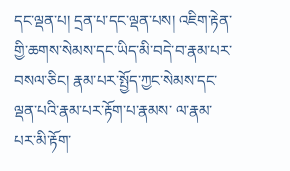དང་ལྡན་པ། དྲན་པ་དང་ལྡན་པས། འཇིག་རྟེན་གྱི་ཆགས་སེམས་དང་ཡིད་མི་བདེ་བ་རྣམ་པར་བསལ་ཅིང། རྣམ་པར་སྤྱོད་ཀྱང་སེམས་དང་ལྡན་པའི་རྣམ་པར་རྟོག་པ་རྣམས་ ལ་རྣམ་པར་མི་རྟོག་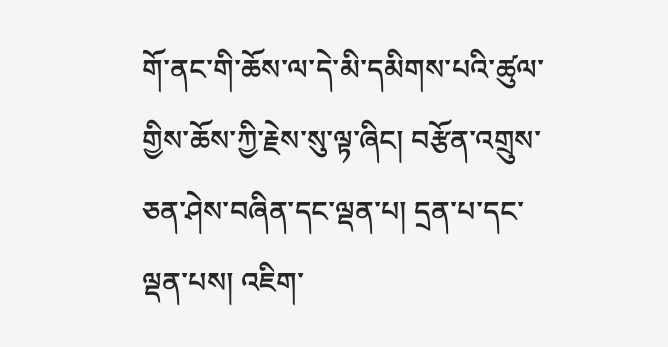གོ་ནང་གི་ཆོས་ལ་དེ་མི་དམིགས་པའི་ཚུལ་གྱིས་ཆོས་ཀྱི་རྗེས་སུ་ལྟ་ཞིང། བརྩོན་འགྲུས་ཅན་ཤེས་བཞིན་དང་ལྡན་པ། དྲན་པ་དང་ལྡན་པས། འཇིག་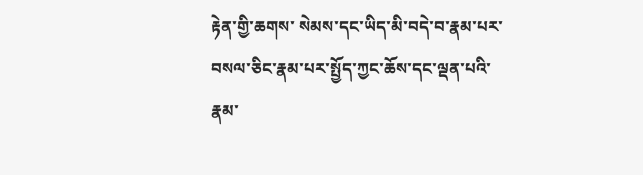རྟེན་གྱི་ཆགས་ སེམས་དང་ཡིད་མི་བདེ་བ་རྣམ་པར་བསལ་ཅིང་རྣམ་པར་སྤྱོད་ཀྱང་ཆོས་དང་ལྡན་པའི་རྣམ་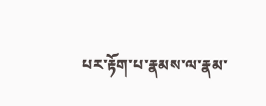པར་རྟོག་པ་རྣམས་ལ་རྣམ་